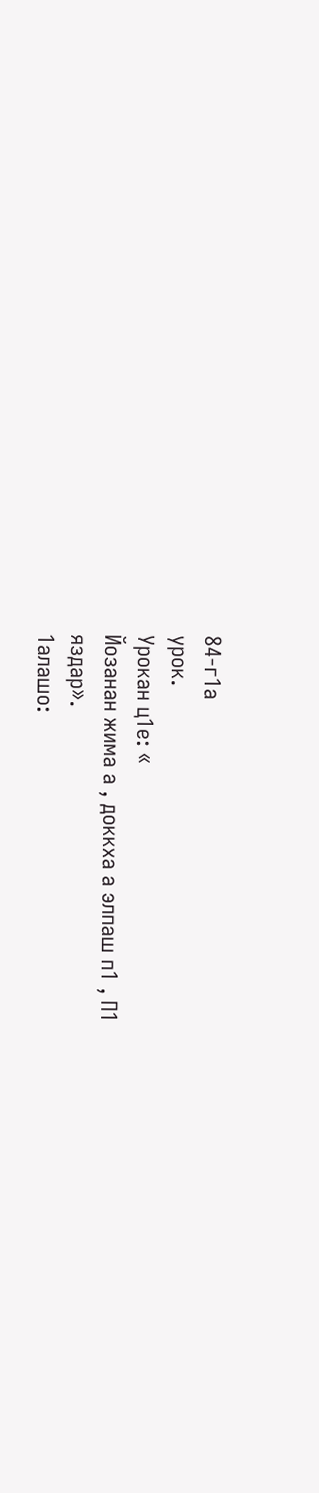84-г1а
урок.
Урокан ц1е: «
Йозанан жима а , доккха а элпаш п1 , П1
яздар».
1алашо: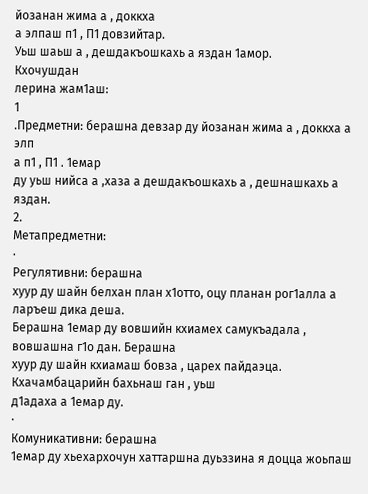йозанан жима а , доккха
а элпаш п1 , П1 довзийтар.
Уьш шаьш а , дешдакъошкахь а яздан 1амор.
Кхочушдан
лерина жам1аш:
1
.Предметни: берашна девзар ду йозанан жима а , доккха а элп
а п1 , П1 . 1емар
ду уьш нийса а ,хаза а дешдакъошкахь а , дешнашкахь а яздан.
2.
Метапредметни:
·
Регулятивни: берашна
хуур ду шайн белхан план х1отто, оцу планан рог1алла а ларъеш дика деша.
Берашна 1емар ду вовшийн кхиамех самукъадала , вовшашна г1о дан. Берашна
хуур ду шайн кхиамаш бовза , царех пайдаэца. Кхачамбацарийн бахьнаш ган , уьш
д1адаха а 1емар ду.
·
Комуникативни: берашна
1емар ду хьехархочун хаттаршна дуьззина я доцца жоьпаш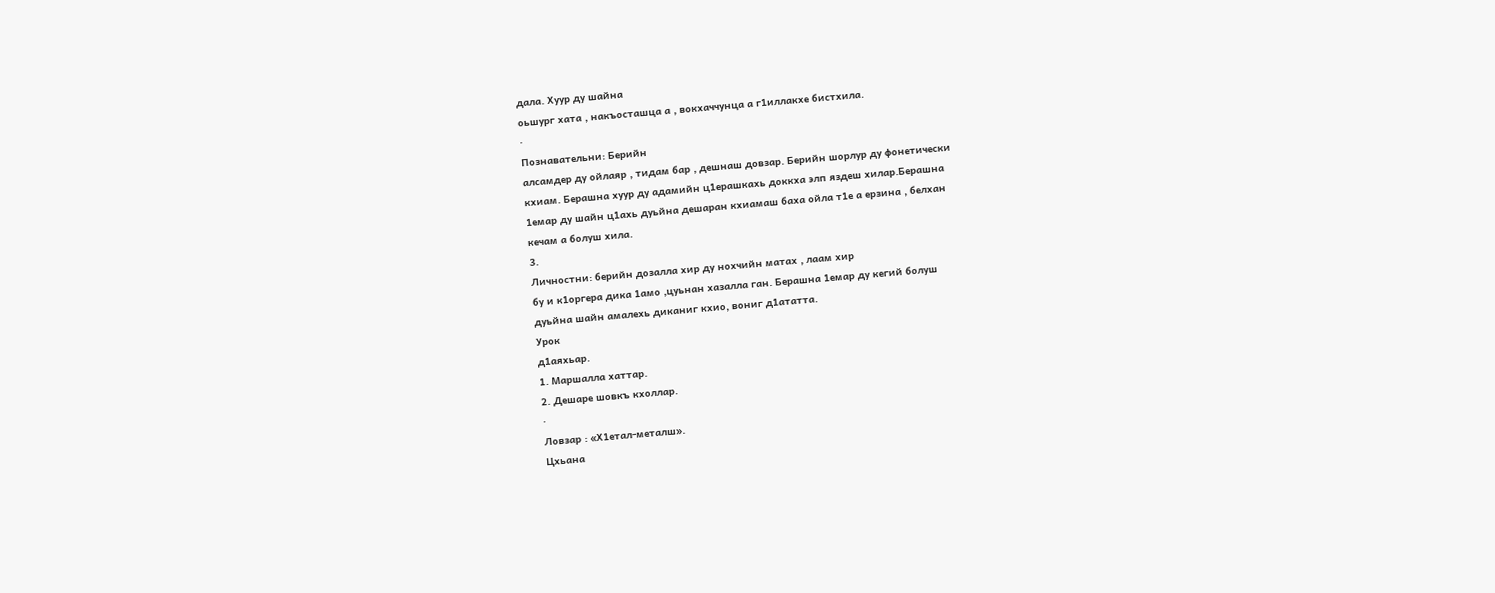дала. Хуур ду шайна
оьшург хата , накъосташца а , вокхаччунца а г1иллакхе бистхила.
·
Познавательни: Берийн
алсамдер ду ойлаяр , тидам бар , дешнаш довзар. Берийн шорлур ду фонетически
кхиам. Берашна хуур ду адамийн ц1ерашкахь доккха элп яздеш хилар.Берашна
1емар ду шайн ц1ахь дуьйна дешаран кхиамаш баха ойла т1е а ерзина , белхан
кечам а болуш хила.
3.
Личностни: берийн дозалла хир ду нохчийн матах , лаам хир
бу и к1оргера дика 1амо ,цуьнан хазалла ган. Берашна 1емар ду кегий болуш
дуьйна шайн амалехь диканиг кхио, вониг д1ататта.
Урок
д1аяхьар.
1. Маршалла хаттар.
2. Дешаре шовкъ кхоллар.
·
Ловзар : «Х1етал-металш».
Цхьана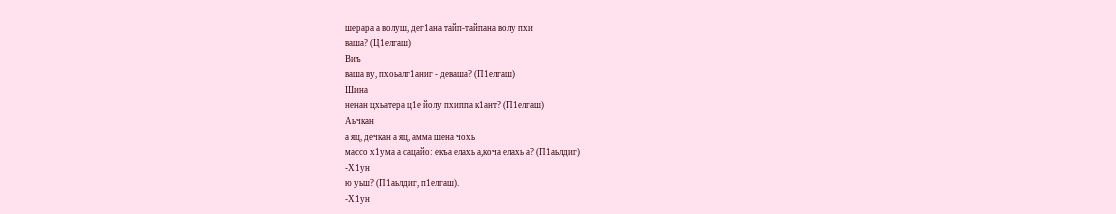шерара а волуш, дег1ана тайп-тайпана волу пхи
ваша? (Ц1елгаш)
Виъ
ваша ву, пхоьалг1аниг - деваша? (П1елгаш)
Шина
ненан цхьатера ц1е йолу пхиппа к1ант? (П1елгаш)
Аьчкан
а яц, дечкан а яц, амма шена чохь
массо х1ума а сацайо: екъа елахь а,коча елахь а? (П1аьлдиг)
-Х1ун
ю уьш? (П1аьлдиг, п1елгаш).
-Х1ун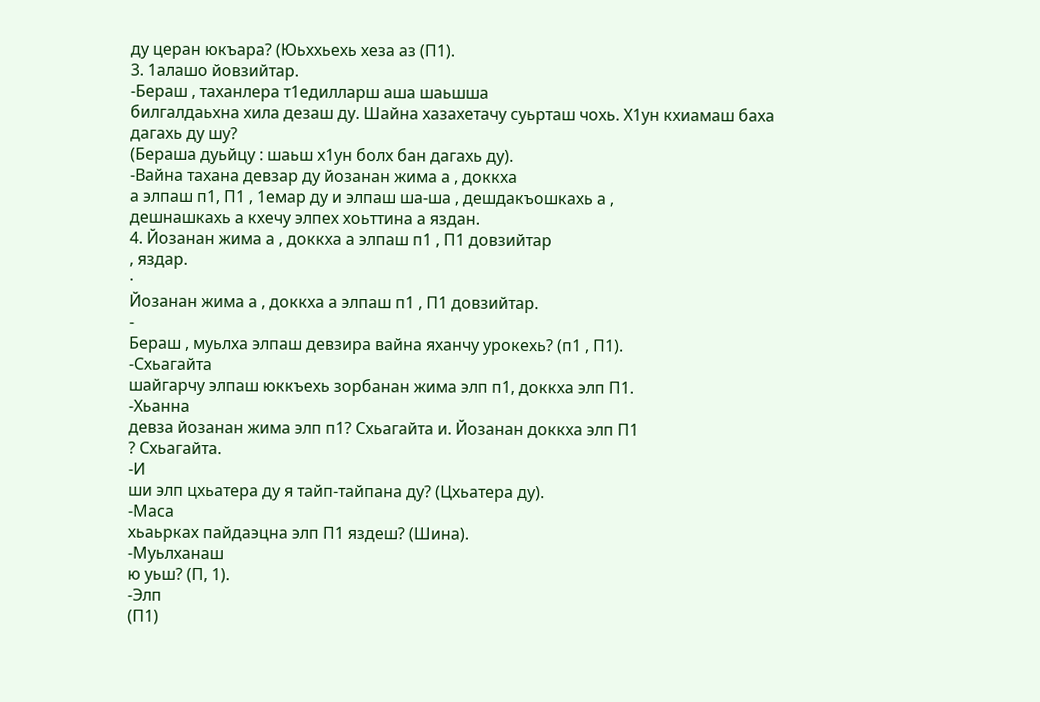ду церан юкъара? (Юьххьехь хеза аз (П1).
3. 1алашо йовзийтар.
-Бераш , таханлера т1едилларш аша шаьшша
билгалдаьхна хила дезаш ду. Шайна хазахетачу суьрташ чохь. Х1ун кхиамаш баха
дагахь ду шу?
(Бераша дуьйцу : шаьш х1ун болх бан дагахь ду).
-Вайна тахана девзар ду йозанан жима а , доккха
а элпаш п1, П1 , 1емар ду и элпаш ша-ша , дешдакъошкахь а ,
дешнашкахь а кхечу элпех хоьттина а яздан.
4. Йозанан жима а , доккха а элпаш п1 , П1 довзийтар
, яздар.
·
Йозанан жима а , доккха а элпаш п1 , П1 довзийтар.
-
Бераш , муьлха элпаш девзира вайна яханчу урокехь? (п1 , П1).
-Схьагайта
шайгарчу элпаш юккъехь зорбанан жима элп п1, доккха элп П1.
-Хьанна
девза йозанан жима элп п1? Схьагайта и. Йозанан доккха элп П1
? Схьагайта.
-И
ши элп цхьатера ду я тайп-тайпана ду? (Цхьатера ду).
-Маса
хьаьрках пайдаэцна элп П1 яздеш? (Шина).
-Муьлханаш
ю уьш? (П, 1).
-Элп
(П1)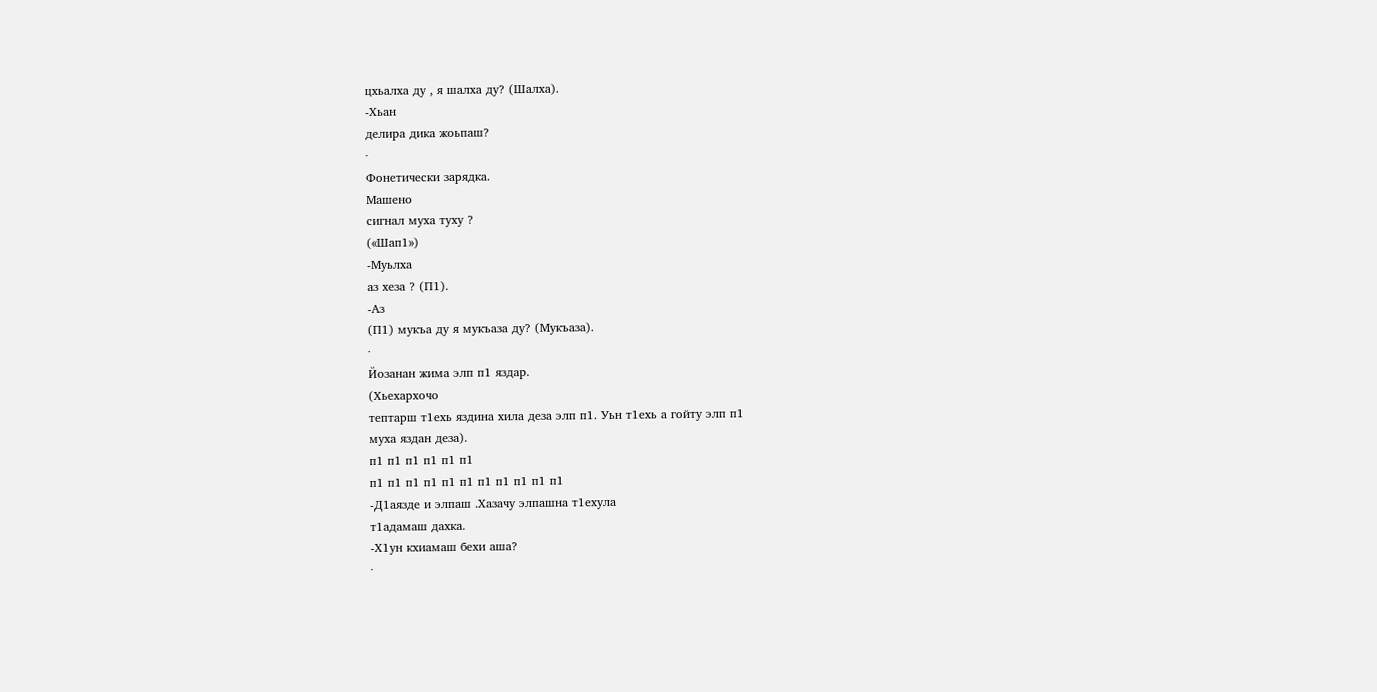цхьалха ду , я шалха ду? (Шалха).
-Хьан
делира дика жоьпаш?
·
Фонетически зарядка.
Машено
сигнал муха туху ?
(«Шап1»)
-Муьлха
аз хеза ? (П1).
-Аз
(П1) мукъа ду я мукъаза ду? (Мукъаза).
·
Йозанан жима элп п1 яздар.
(Хьехархочо
тептарш т1ехь яздина хила деза элп п1. Уьн т1ехь а гойту элп п1
муха яздан деза).
п1 п1 п1 п1 п1 п1
п1 п1 п1 п1 п1 п1 п1 п1 п1 п1 п1
-Д1аязде и элпаш .Хазачу элпашна т1ехула
т1адамаш дахка.
-Х1ун кхиамаш бехи аша?
·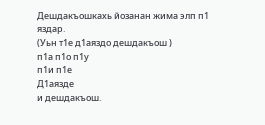Дешдакъошкахь йозанан жима элп п1 яздар.
(Уьн т1е д1аяздо дешдакъош )
п1а п1о п1у
п1и п1е
Д1аязде
и дешдакъош.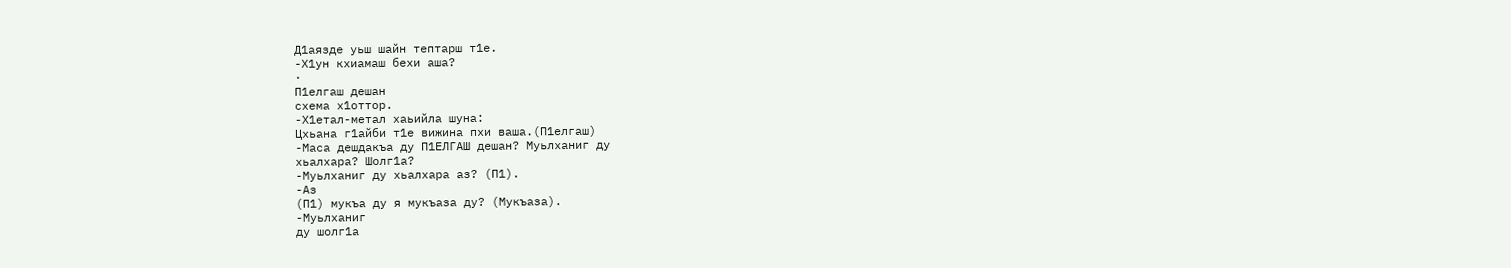Д1аязде уьш шайн тептарш т1е.
-Х1ун кхиамаш бехи аша?
·
П1елгаш дешан
схема х1оттор.
-Х1етал-метал хаьийла шуна:
Цхьана г1айби т1е вижина пхи ваша.(П1елгаш)
-Маса дешдакъа ду П1ЕЛГАШ дешан? Муьлханиг ду
хьалхара? Шолг1а?
-Муьлханиг ду хьалхара аз? (П1).
-Аз
(П1) мукъа ду я мукъаза ду? (Мукъаза).
-Муьлханиг
ду шолг1а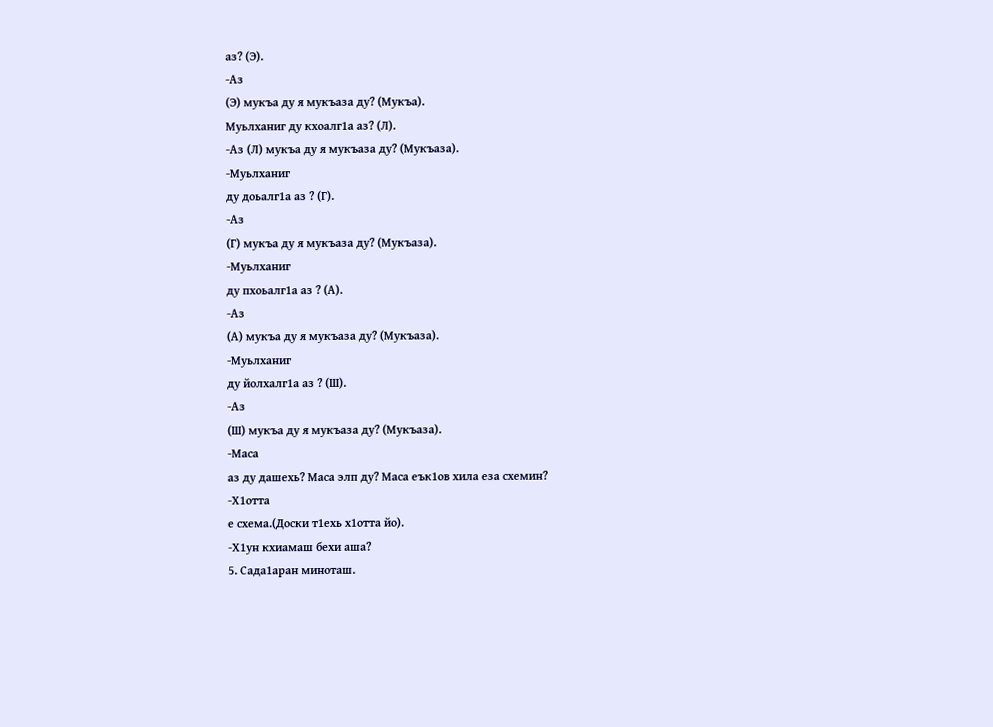аз? (Э).
-Аз
(Э) мукъа ду я мукъаза ду? (Мукъа).
Муьлханиг ду кхоалг1а аз? (Л).
-Аз (Л) мукъа ду я мукъаза ду? (Мукъаза).
-Муьлханиг
ду доьалг1а аз ? (Г).
-Аз
(Г) мукъа ду я мукъаза ду? (Мукъаза).
-Муьлханиг
ду пхоьалг1а аз ? (А).
-Аз
(А) мукъа ду я мукъаза ду? (Мукъаза).
-Муьлханиг
ду йолхалг1а аз ? (Ш).
-Аз
(Ш) мукъа ду я мукъаза ду? (Мукъаза).
-Маса
аз ду дашехь? Маса элп ду? Маса еък1ов хила еза схемин?
-Х1отта
е схема.(Доски т1ехь х1отта йо).
-Х1ун кхиамаш бехи аша?
5. Сада1аран миноташ.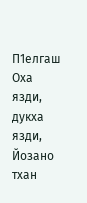П1елгаш
Оха
язди,
дукха
язди,
Йозано
тхан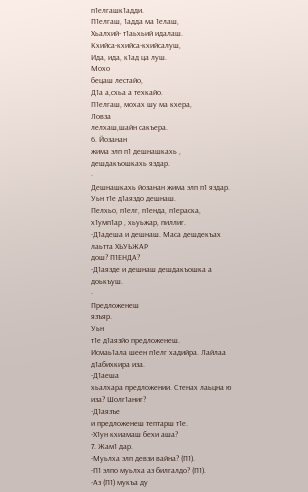п1елгашк1адди.
П1елгаш, 1адда ма 1елаш,
Хьалхий- т1аьхьий идалаш.
Кхийса-кхийса-кхийсалуш,
Ида, ида, к1ад ца луш.
Мохо
бецаш лестайо,
Д1а а,схьа а техкайо.
П1елгаш, мохах шу ма кхера,
Ловза
лелхаш,шайн сакъера.
6. Йозанан
жима элп п1 дешнашкахь , дешдакъошкахь яздар.
·
Дешнашкахь йозанан жима элп п1 яздар.
Уьн т1е д1аяздо дешнаш.
Пелхьо, п1елг, п1енда, п1ераска,
х1умп1ар , хьуьжар, пиллиг.
-Д1адеша и дешнаш. Маса дешдекъах лаьтта ХЬУЬЖАР
дош? П1ЕНДА?
-Д1аязде и дешнаш дешдакъошка а доькъуш.
·
Предложенеш
язъяр.
Уьн
т1е д1аязйо предложенеш.
Исмаь1ала шеен п1елг хадийра. Лайлаа д1абихкира иза.
-Д1аеша
хьалхара предложении. Стенах лаьцна ю иза? Шолг1аниг?
-Д1аязъе
и предложенеш тептарш т1е.
-Х1ун кхиамаш бехи аша?
7. Жам1 дар.
-Муьлха элп девзи вайна? (П1).
-П1 элпо муьлха аз билгалдо? (П1).
-Аз (П1) мукъа ду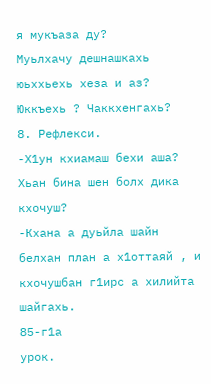я мукъаза ду?
Муьлхачу дешнашкахь юьххьехь хеза и аз? Юккъехь ? Чаккхенгахь?
8. Рефлекси.
-Х1ун кхиамаш бехи аша? Хьан бина шен болх дика
кхочуш?
-Кхана а дуьйла шайн белхан план а х1оттаяй , и
кхочушбан г1ирс а хилийта шайгахь.
85-г1а
урок.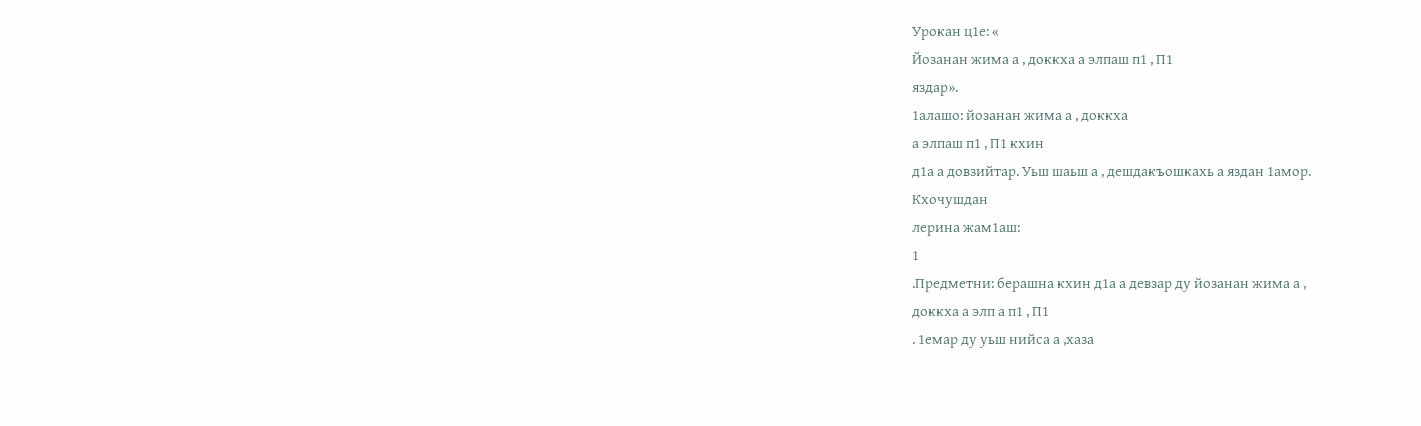Урокан ц1е: «
Йозанан жима а , доккха а элпаш п1 , П1
яздар».
1алашо: йозанан жима а , доккха
а элпаш п1 , П1 кхин
д1а а довзийтар. Уьш шаьш а , дешдакъошкахь а яздан 1амор.
Кхочушдан
лерина жам1аш:
1
.Предметни: берашна кхин д1а а девзар ду йозанан жима а ,
доккха а элп а п1 , П1
. 1емар ду уьш нийса а ,хаза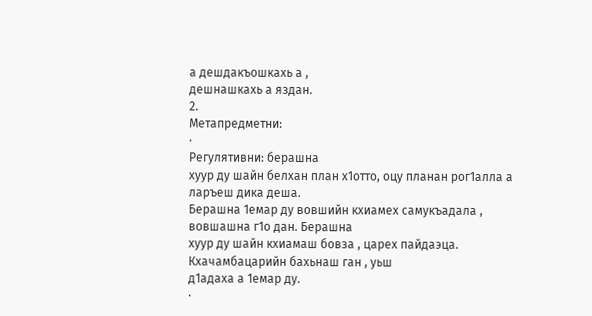а дешдакъошкахь а ,
дешнашкахь а яздан.
2.
Метапредметни:
·
Регулятивни: берашна
хуур ду шайн белхан план х1отто, оцу планан рог1алла а ларъеш дика деша.
Берашна 1емар ду вовшийн кхиамех самукъадала , вовшашна г1о дан. Берашна
хуур ду шайн кхиамаш бовза , царех пайдаэца. Кхачамбацарийн бахьнаш ган , уьш
д1адаха а 1емар ду.
·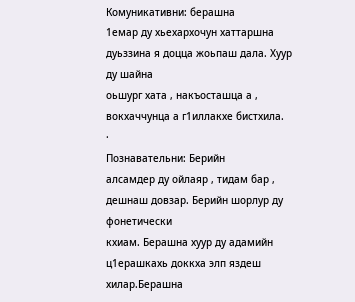Комуникативни: берашна
1емар ду хьехархочун хаттаршна дуьззина я доцца жоьпаш дала. Хуур ду шайна
оьшург хата , накъосташца а , вокхаччунца а г1иллакхе бистхила.
·
Познавательни: Берийн
алсамдер ду ойлаяр , тидам бар , дешнаш довзар. Берийн шорлур ду фонетически
кхиам. Берашна хуур ду адамийн ц1ерашкахь доккха элп яздеш хилар.Берашна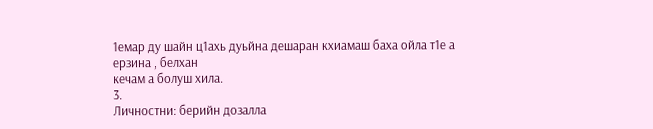1емар ду шайн ц1ахь дуьйна дешаран кхиамаш баха ойла т1е а ерзина , белхан
кечам а болуш хила.
3.
Личностни: берийн дозалла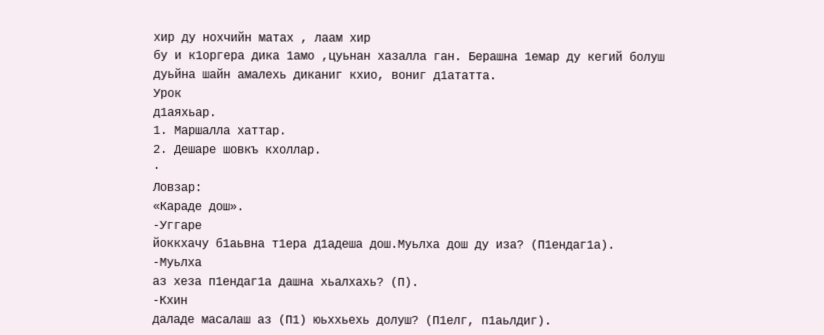хир ду нохчийн матах , лаам хир
бу и к1оргера дика 1амо ,цуьнан хазалла ган. Берашна 1емар ду кегий болуш
дуьйна шайн амалехь диканиг кхио, вониг д1ататта.
Урок
д1аяхьар.
1. Маршалла хаттар.
2. Дешаре шовкъ кхоллар.
·
Ловзар:
«Караде дош».
-Уггаре
йоккхачу б1аьвна т1ера д1адеша дош.Муьлха дош ду иза? (П1ендаг1а).
-Муьлха
аз хеза п1ендаг1а дашна хьалхахь? (П).
-Кхин
даладе масалаш аз (П1) юьххьехь долуш? (П1елг, п1аьлдиг).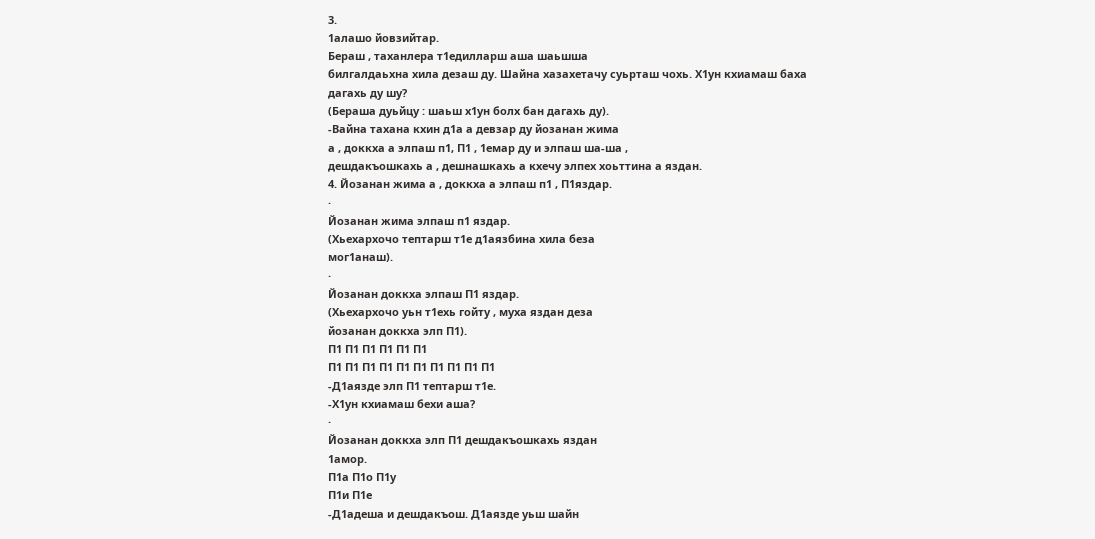3.
1алашо йовзийтар.
Бераш , таханлера т1едилларш аша шаьшша
билгалдаьхна хила дезаш ду. Шайна хазахетачу суьрташ чохь. Х1ун кхиамаш баха
дагахь ду шу?
(Бераша дуьйцу : шаьш х1ун болх бан дагахь ду).
-Вайна тахана кхин д1а а девзар ду йозанан жима
а , доккха а элпаш п1, П1 , 1емар ду и элпаш ша-ша ,
дешдакъошкахь а , дешнашкахь а кхечу элпех хоьттина а яздан.
4. Йозанан жима а , доккха а элпаш п1 , П1яздар.
·
Йозанан жима элпаш п1 яздар.
(Хьехархочо тептарш т1е д1аязбина хила беза
мог1анаш).
·
Йозанан доккха элпаш П1 яздар.
(Хьехархочо уьн т1ехь гойту , муха яздан деза
йозанан доккха элп П1).
П1 П1 П1 П1 П1 П1
П1 П1 П1 П1 П1 П1 П1 П1 П1 П1
-Д1аязде элп П1 тептарш т1е.
-Х1ун кхиамаш бехи аша?
·
Йозанан доккха элп П1 дешдакъошкахь яздан
1амор.
П1а П1о П1у
П1и П1е
-Д1адеша и дешдакъош. Д1аязде уьш шайн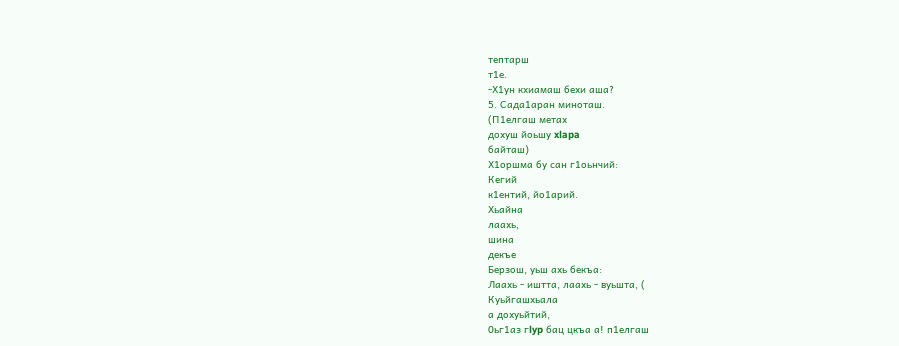тептарш
т1е.
-Х1ун кхиамаш бехи аша?
5. Сада1аран миноташ.
(П1елгаш метах
дохуш йоьшу xlapa
байташ)
Х1оршма бу сан г1оьнчий:
Кегий
к1ентий, йо1арий.
Хьайна
лаахь,
шина
декъе
Берзош, уьш ахь бекъа:
Лаахь - иштта, лаахь - вуьшта, (
Куьйгашхьала
а дохуьйтий,
0ьг1аз гlyp бац цкъа а! п1елгаш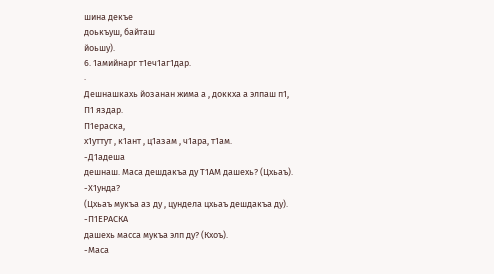шина декъе
доькъуш, байташ
йоьшу).
6. 1амийнарг т1еч1аг1дар.
·
Дешнашкахь йозанан жима а , доккха а элпаш п1,
П1 яздар.
П1ераска,
х1уттут , к1ант , ц1азам , ч1ара, т1ам.
-Д1адеша
дешнаш. Маса дешдакъа ду Т1АМ дашехь? (Цхьаъ).
-Х1унда?
(Цхьаъ мукъа аз ду , цундела цхьаъ дешдакъа ду).
-П1ЕРАСКА
дашехь масса мукъа элп ду? (Кхоъ).
-Маса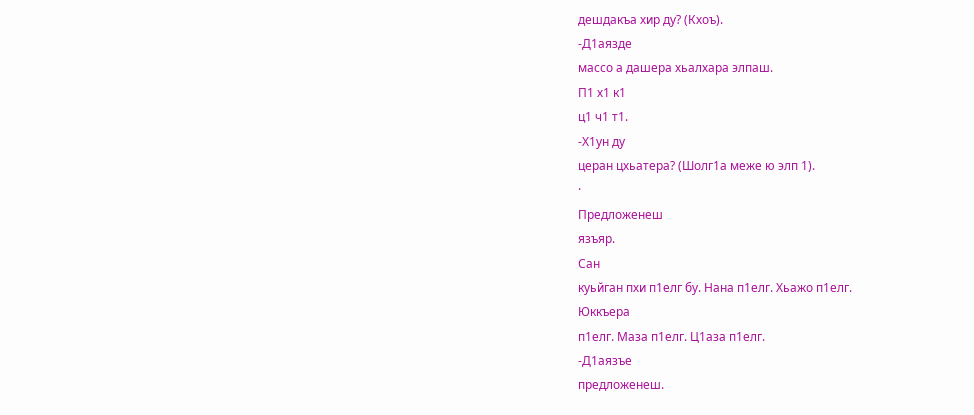дешдакъа хир ду? (Кхоъ).
-Д1аязде
массо а дашера хьалхара элпаш.
П1 х1 к1
ц1 ч1 т1.
-Х1ун ду
церан цхьатера? (Шолг1а меже ю элп 1).
·
Предложенеш
язъяр.
Сан
куьйган пхи п1елг бу. Нана п1елг. Хьажо п1елг.
Юккъера
п1елг. Маза п1елг. Ц1аза п1елг.
-Д1аязъе
предложенеш.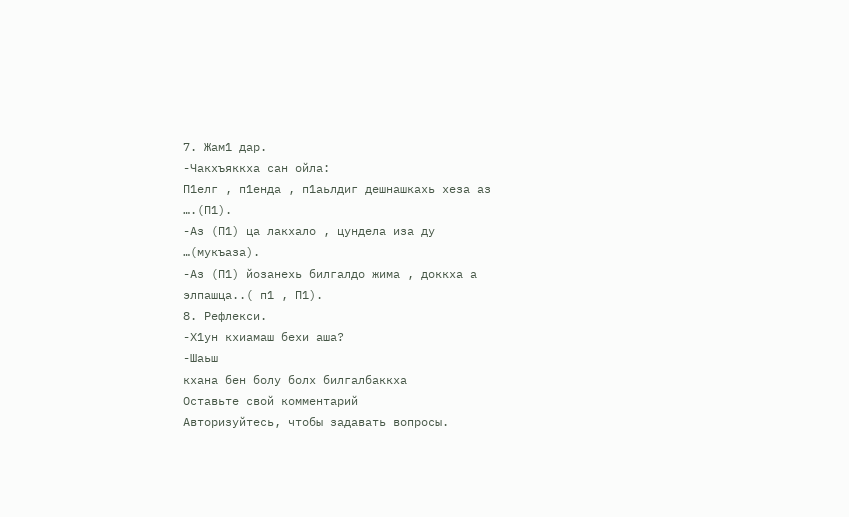7. Жам1 дар.
-Чакхъяккха сан ойла:
П1елг , п1енда , п1аьлдиг дешнашкахь хеза аз
….(П1).
-Аз (П1) ца лакхало , цундела иза ду
…(мукъаза).
-Аз (П1) йозанехь билгалдо жима , доккха а
элпашца..( п1 , П1).
8. Рефлекси.
-Х1ун кхиамаш бехи аша?
-Шаьш
кхана бен болу болх билгалбаккха
Оставьте свой комментарий
Авторизуйтесь, чтобы задавать вопросы.